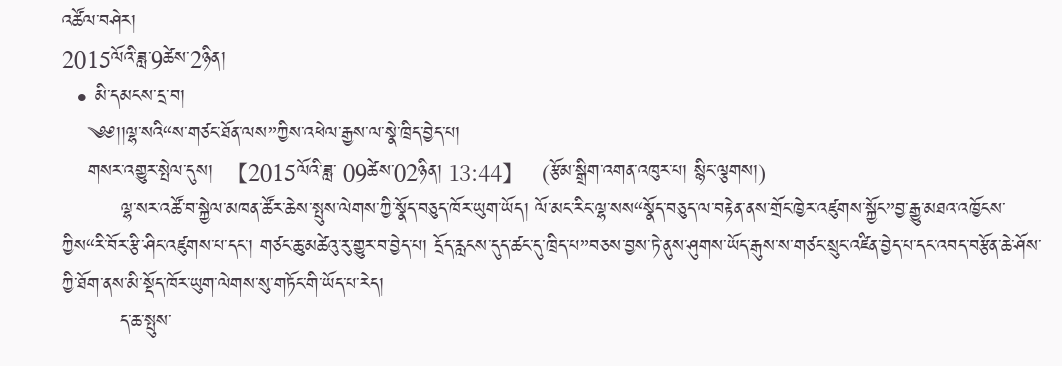འཚོལ་བཤེར།
2015ལོའི་ཟླ་9ཚེས་2ཉིན།
  • མི་དམངས་དྲ་བ།
    ༄༅།།ལྷ་སའི“ས་གཙང་ཐོན་ལས”ཀྱིས་འཕེལ་རྒྱས་ལ་སྣེ་ཁྲིད་བྱེད་པ།
    གསར་འགྱུར་སྤེལ་དུས།  【2015ལོའི་ཟླ་ 09ཚེས་02ཉིན། 13:44】   (རྩོམ་སྒྲིག་འགན་འཁུར་པ། སྙིང་ལྕགས།)
         ལྷ་སར་འཚོ་བ་སྐྱེལ་མཁན་ཚོར་ཆེས་སྤུས་ལེགས་ཀྱི་སྣོད་བཅུད་ཁོར་ཡུག་ཡོད། ལོ་མང་རིང་ལྷ་སས“སྣོད་བཅུད་ལ་བརྟེན་ནས་གྲོང་ཁྱེར་འཛུགས་སྐྱོང”བྱ་རྒྱུ་མཐའ་འཁྱོངས་ཀྱིས“རི་བོར་རྩི་ཤིང་འཛུགས་པ་དང་། གཙང་ཆུ་མཚེའུ་རུ་གྱུར་བ་བྱེད་པ། དྲོད་རླངས་དུད་ཚང་དུ་ཁྲིད་པ”བཅས་བྱས་ཏེ་ནུས་ཤུགས་ཡོད་རྒུས་ས་གཙང་སྲུང་འཛིན་བྱེད་པ་དང་འབད་བརྩོན་ཆེ་ཤོས་ཀྱི་ཐོག་ནས་མི་སྡོད་ཁོར་ཡུག་ལེགས་སུ་གཏོང་གི་ཡོད་པ་རེད།
         ད་ཆ་སྤུས་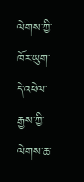ལེགས་ཀྱི་ཁོར་ཡུག་དེ་འཕེལ་རྒྱས་ཀྱི་ལེགས་ཆ་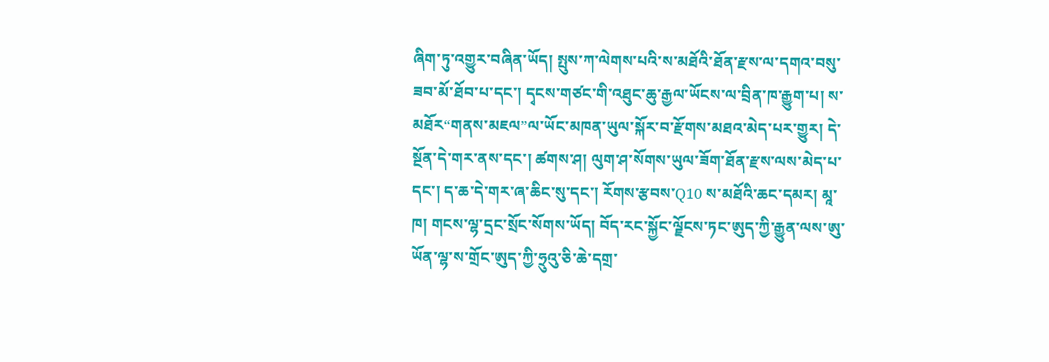ཞིག་ཏུ་འགྱུར་བཞིན་ཡོད། སྤུས་ཀ་ལེགས་པའི་ས་མཐོའི་ཐོན་རྫས་ལ་དགའ་བསུ་ཟབ་མོ་ཐོབ་པ་དང་། དྭངས་གཙང་གི་འཐུང་ཆུ་རྒྱལ་ཡོངས་ལ་བྲིན་ཁ་རྒྱུག་པ། ས་མཐོར“གནས་མཇལ”ལ་ཡོང་མཁན་ཡུལ་སྐོར་བ་རྫོགས་མཐའ་མེད་པར་གྱུར། དེ་སྔོན་དེ་གར་ནས་དང་། ཚགས་ཤ། ལུག་ཤ་སོགས་ཡུལ་ཟོག་ཐོན་རྫས་ལས་མེད་པ་དང་། ད་ཆ་དེ་གར་ཞ་ཆིང་སུ་དང་། རོགས་རྩབས་Q10 ས་མཐོའི་ཆང་དམར། མཱ་ཁ། གངས་ལྷ་དྲང་སྲོང་སོགས་ཡོད། བོད་རང་སྐྱོང་ལྗོངས་ཏང་ཨུད་ཀྱི་རྒྱུན་ལས་ཨུ་ཡོན་ལྷ་ས་གྲོང་ཨུད་ཀྱི་ཧྲུའུ་ཅི་ཆེ་དགྲ་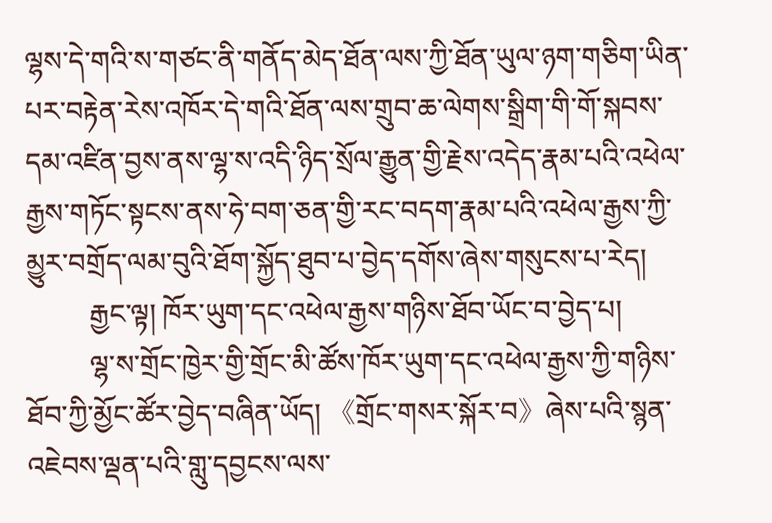ལྷས་དེ་གའི་ས་གཙང་ནི་གནོད་མེད་ཐོན་ལས་ཀྱི་ཐོན་ཡུལ་ཉག་གཅིག་ཡིན་པར་བརྟེན་རེས་འཁོར་དེ་གའི་ཐོན་ལས་གྲུབ་ཆ་ལེགས་སྒྲིག་གི་གོ་སྐབས་དམ་འཛིན་བྱས་ནས་ལྷ་ས་འདི་ཉིད་སྲོལ་རྒྱུན་གྱི་རྗེས་འདེད་རྣམ་པའི་འཕེལ་རྒྱས་གཏོང་སྟངས་ནས་ཧེ་བག་ཅན་གྱི་རང་བདག་རྣམ་པའི་འཕེལ་རྒྱས་ཀྱི་མྱུར་བགྲོད་ལམ་བུའི་ཐོག་སྐྱོད་ཐུབ་པ་བྱེད་དགོས་ཞེས་གསུངས་པ་རེད།
         རྒྱང་ལྟ། ཁོར་ཡུག་དང་འཕེལ་རྒྱས་གཉིས་ཐོབ་ཡོང་བ་བྱེད་པ།
         ལྷ་ས་གྲོང་ཁྱེར་གྱི་གྲོང་མི་ཚོས་ཁོར་ཡུག་དང་འཕེལ་རྒྱས་ཀྱི་གཉིས་ཐོབ་ཀྱི་མྱོང་ཚོར་བྱེད་བཞིན་ཡོད། 《གྲོང་གསར་སྐོར་བ》ཞེས་པའི་སྙན་འཇེབས་ལྡན་པའི་གླུ་དབྱངས་ལས་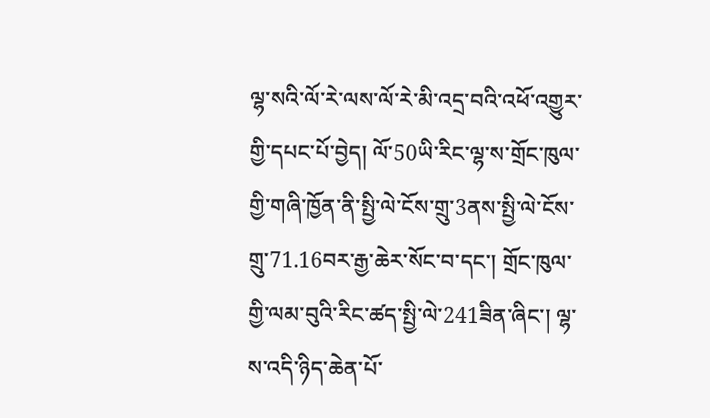ལྷ་སའི་ལོ་རེ་ལས་ལོ་རེ་མི་འདྲ་བའི་འཕོ་འགྱུར་གྱི་དཔང་པོ་བྱེད། ལོ་50ཡི་རིང་ལྷ་ས་གྲོང་ཁུལ་གྱི་གཞི་ཁྱོན་ནི་སྤྱི་ལེ་ངོས་གྲུ་3ནས་སྤྱི་ལེ་ངོས་གྲུ་71.16བར་རྒྱ་ཆེར་སོང་བ་དང་། གྲོང་ཁུལ་གྱི་ལམ་བུའི་རིང་ཚད་སྤྱི་ལེ་241ཟིན་ཞིང་། ལྷ་ས་འདི་ཉིད་ཆེན་པོ་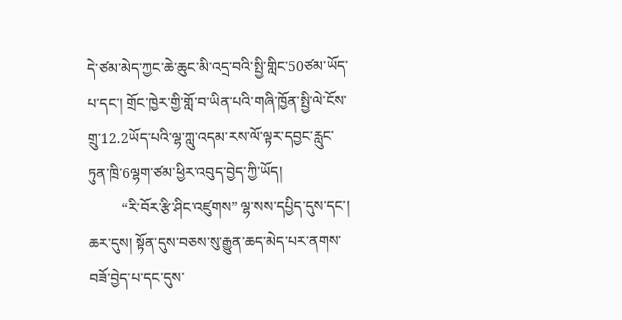དེ་ཙམ་མེད་ཀྱང་ཆེ་ཆུང་མི་འདྲ་བའི་སྤྱི་གླིང་50ཙམ་ཡོད་པ་དང་། གྲོང་ཁྱེར་གྱི་གློ་བ་ཡིན་པའི་གཞི་ཁྱོན་སྤྱི་ལེ་ངོས་གྲུ་12.2ཡོད་པའི་ལྷ་ཀླུ་འདམ་རས་ལོ་ལྟར་དབྱང་རླུང་ཏུན་ཁྲི་6ལྷག་ཙམ་ཕྱིར་འབུད་བྱེད་ཀྱི་ཡོད།
         “རི་བོར་རྩི་ཤིང་འཛུགས” ལྷ་སས་དཔྱིད་དུས་དང་། ཆར་དུས། སྟོན་དུས་བཅས་སུ་རྒྱུན་ཆད་མེད་པར་ནགས་བཟོ་བྱེད་པ་དང་དུས་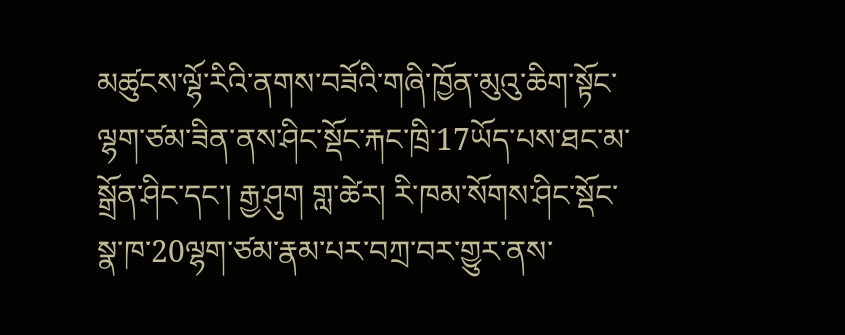མཚུངས་ལྷོ་རིའི་ནགས་བཟོའི་གཞི་ཁྱོན་མུའུ་ཆིག་སྟོང་ལྷག་ཙམ་ཟིན་ནས་ཤིང་སྡོང་རྐང་ཁྲི་17ཡོད་པས་ཐང་མ་སྒྲོན་ཤིང་དང་། རྒྱ་ཤུག གླ་ཚེར། རི་ཁམ་སོགས་ཤིང་སྡོང་སྣ་ཁ་20ལྷག་ཙམ་རྣམ་པར་བཀྲ་བར་གྱུར་ནས་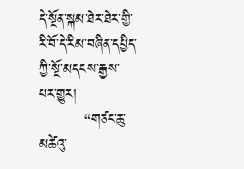དེ་སྔོན་སྐམ་ཐེར་ཐེར་གྱི་རི་བོ་དེ་རིམ་བཞིན་དཔྱིད་ཀྱི་སྔོ་མདངས་རྒྱས་པར་གྱུར།
         “གཙང་ཆུ་མཚེའུ་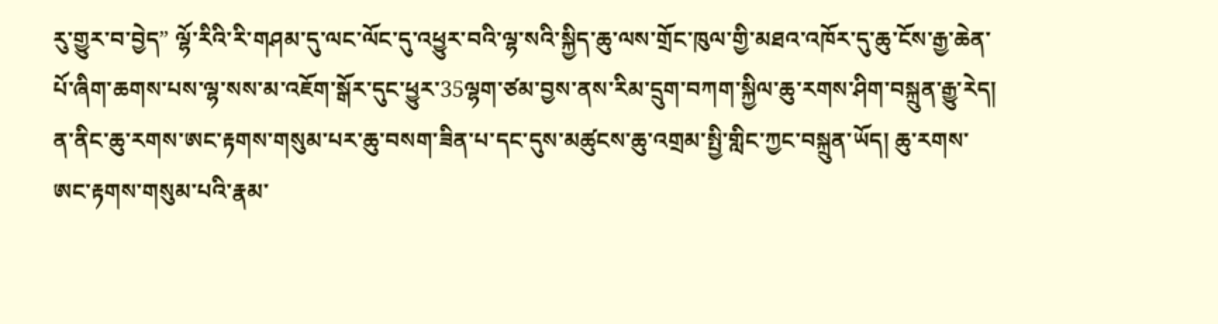རུ་གྱུར་བ་བྱེད” ལྷོ་རིའི་རི་གཤམ་དུ་ལང་ལོང་དུ་འཕྱུར་བའི་ལྷ་སའི་སྐྱིད་ཆུ་ལས་གྲོང་ཁུལ་གྱི་མཐའ་འཁོར་དུ་ཆུ་ངོས་རྒྱ་ཆེན་པོ་ཞིག་ཆགས་པས་ལྷ་སས་མ་འཇོག་སྒོར་དུང་ཕྱུར་35ལྷག་ཙམ་བྱས་ནས་རིམ་དྲུག་བཀག་སྐྱིལ་ཆུ་རགས་ཤིག་བསྐྲུན་རྒྱུ་རེད། ན་ནིང་ཆུ་རགས་ཨང་རྟགས་གསུམ་པར་ཆུ་བསག་ཟིན་པ་དང་དུས་མཚུངས་ཆུ་འགྲམ་སྤྱི་གླིང་ཀྱང་བསྐྲུན་ཡོད། ཆུ་རགས་ཨང་རྟགས་གསུམ་པའི་རྣམ་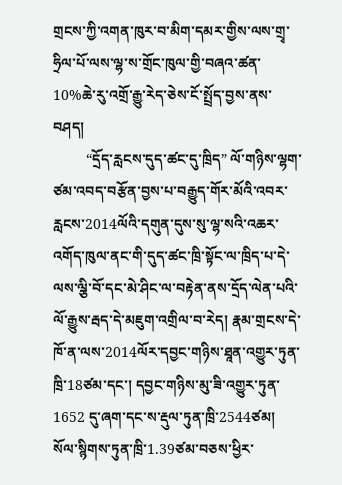གྲངས་ཀྱི་འགན་ཁུར་བ་མིག་དམར་གྱིས་ལས་གྲྭ་ཧྲིལ་པོ་ལས་ལྷ་ས་གྲོང་ཁུལ་གྱི་བཞའ་ཚན་10%ཆེ་རུ་འགྲོ་རྒྱུ་རེད་ཅེས་ངོ་སྤྲོད་བྱས་ནས་བཤད།
         “དྲོད་རླངས་དུད་ཚང་དུ་ཁྲིད” ལོ་གཉིས་ལྷག་ཙམ་འབད་བརྩོན་བྱས་པ་བརྒྱུད་གོར་མོའི་འབར་རླངས་2014ལོའི་དགུན་དུས་སུ་ལྷ་སའི་འཆར་འགོད་ཁུལ་ནང་གི་དུད་ཚང་ཁྲི་སྟོང་ལ་ཁྲིད་པ་དེ་ལས་ལྕི་བོ་དང་མེ་ཤིང་ལ་བརྟེན་ནས་དྲོད་ལེན་པའི་ལོ་རྒྱུས་རྦད་དེ་མཇུག་འགྲིལ་བ་རེད། རྣམ་གྲངས་དེ་ཁོ་ན་ལས་2014ལོར་དབྱང་གཉིས་ཐཱན་འགྱུར་ཏུན་ཁྲི་18ཙམ་དང་། དབྱང་གཉིས་མུ་ཟི་འགྱུར་ཏུན་1652 དུ་ཞག་དང་ས་རྡུལ་ཏུན་ཁྲི་2544ཙམ། སོལ་སྙིགས་ཏུན་ཁྲི་1.39ཙམ་བཅས་ཕྱིར་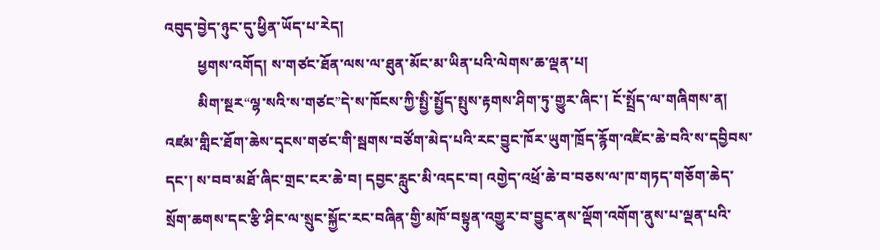འབུད་བྱེད་ཉུང་དུ་ཕྱིན་ཡོད་པ་རེད།
         ཕྱགས་འགོད། ས་གཙང་ཐོན་ལས་ལ་ཐུན་མོང་མ་ཡིན་པའི་ལེགས་ཆ་ལྡན་པ།
         མིག་སྔར“ལྷ་སའི་ས་གཙང”དེ་ས་ཁོངས་ཀྱི་སྤྱི་སྤྱོད་སྤུས་རྟགས་ཤིག་ཏུ་གྱུར་ཞིང་། ངོ་སྤྲོད་ལ་གཞིགས་ན། འཛམ་གླིང་ཐོག་ཆེས་དྭངས་གཙང་གི་སྦགས་བཙོག་མེད་པའི་རང་བྱུང་ཁོར་ཡུག་ཁྲོད་རྙོག་འཛིང་ཆེ་བའི་ས་དབྱིབས་དང་། ས་བབ་མཐོ་ཞིང་གྲང་ངར་ཆེ་བ། དབྱང་རླུང་མི་འདང་བ། འགྱེད་འཕྲོ་ཆེ་བ་བཅས་ལ་ཁ་གཏད་གཅོག་ཆེད་སྲོག་ཆགས་དང་རྩི་ཤིང་ལ་སྲུང་སྐྱོང་རང་བཞིན་གྱི་མཁོ་བསྟུན་འགྱུར་བ་བྱུང་ནས་ལྡོག་འགོག་ནུས་པ་ལྡན་པའི་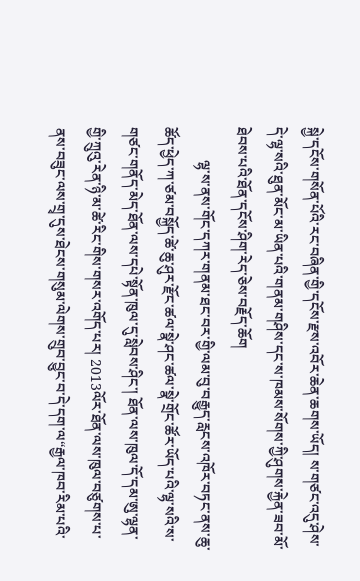སྐྱེ་དངོས་གསོན་པོའི་རང་བཞིན་གྱི་དངོས་རྫས་འབོར་ཆེན་ཆགས་ཡོད། ས་གཙང་འདུ་ཤེས་དེ་ལྷ་སའི་ཐུན་མོང་མ་ཡིན་པའི་གནམ་གཤིས་དང་ས་ཁམས་སོགས་ཀྱི་ཤུགས་རྐྱེན་ཟབ་མོ་ཐེབས་པའི་ཐོན་དངོས་ཤིག་རེད་ཅེས་བརྗོད་ཆོག
         ལྷ་ས་ནས་གོང་དཀར་གནམ་ཐང་བར་གྱི་ལམ་བུ་བརྒྱུད་རླངས་འཁོར་བཏང་ནས་ཆུ་ཚོད་ཕྱེད་ཀ་ཙམ་བསྐྱོད་ཚེ་ཆུ་ཤུར་རྫོང་ཚལ་སྣེ་ཤང་ཚལ་སྣེ་གྲོང་ཚོར་ཡོད་པའི་ལྷ་སའི་ས་གཙང་གནོད་མེད་ཐོན་ལས་དཔེ་སྟོན་ཁུལ་དུ་སླེབས་ཤིང་། ཐོན་ལས་ཁུལ་དོ་དམ་ཨུ་ལྷན་གྱི་ཀྲུའུ་རེན་ཉི་མ་ཚེ་རིང་གིས་གསར་འགོད་པར། 2013ལོར་ཐོན་ལས་ཁུལ་བཙུགས་པ་ནས་བཟུང་ལས་གྲྭ་དུས་ཐེངས་གསུམ་ལེགས་གྲུབ་བྱུང་བ་དེ་དག་ལ“རྒྱལ་ཁབ་རིམ་པའི་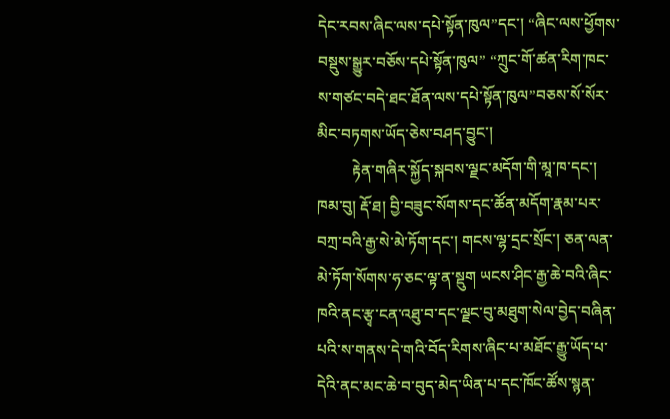དེང་རབས་ཞིང་ལས་དཔེ་སྟོན་ཁུལ”དང་། “ཞིང་ལས་ཕྱོགས་བསྡུས་སྒྱུར་བཅོས་དཔེ་སྟོན་ཁུལ” “ཀྲུང་གོ་ཚན་རིག་ཁང་ས་གཙང་བདེ་ཐང་ཐོན་ལས་དཔེ་སྟོན་ཁུལ”བཅས་སོ་སོར་མིང་བཏགས་ཡོད་ཅེས་བཤད་བྱུང་།
         རྟེན་གཞིར་སྐྱོད་སྐབས་ལྗང་མདོག་གི་མཱ་ཁ་དང་། ཁམ་བུ། རྡོ་ཐ། བྱི་བཟུང་སོགས་དང་ཚོན་མདོག་རྣམ་པར་བཀྲ་བའི་རྒྱ་སེ་མེ་ཏོག་དང་། གངས་ལྷ་དྲང་སྲོང་། ཅན་ལན་མེ་ཏོག་སོགས་ཧ་ཅང་ལྟ་ན་སྡུག ཡངས་ཤིང་རྒྱ་ཆེ་བའི་ཞིང་ཁའི་ནང་རྩྭ་ངན་འཐུ་བ་དང་ལྗང་བུ་མཐུག་སེལ་བྱེད་བཞིན་པའི་ས་གནས་དེ་གའི་བོད་རིགས་ཞིང་པ་མཐོང་རྒྱུ་ཡོད་པ་དེའི་ནང་མང་ཆེ་བ་བུད་མེད་ཡིན་པ་དང་ཁོང་ཚོས་སྙན་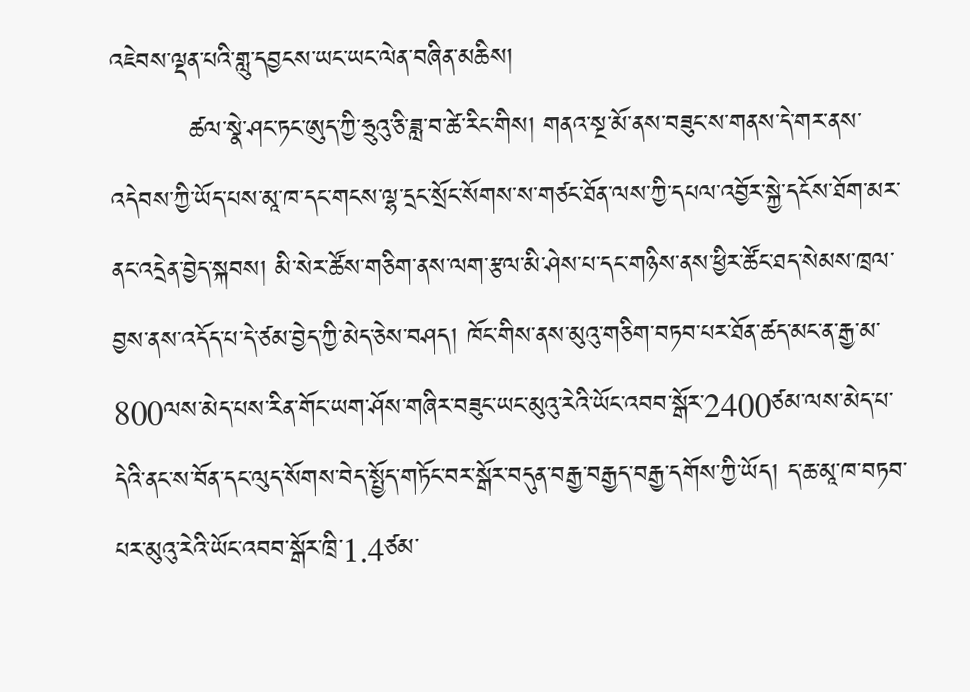འཇེབས་ལྡན་པའི་གླུ་དབྱངས་ཡང་ཡང་ལེན་བཞིན་མཆིས།
         ཚལ་སྣེ་ཤང་ཏང་ཨུད་ཀྱི་ཧྲུའུ་ཅི་ཟླ་བ་ཚེ་རིང་གིས། གནའ་སྔ་མོ་ནས་བཟུང་ས་གནས་དེ་གར་ནས་འདེབས་ཀྱི་ཡོད་པས་མཱ་ཁ་དང་གངས་ལྷ་དྲང་སྲོང་སོགས་ས་གཙང་ཐོན་ལས་ཀྱི་དཔལ་འབྱོར་སྐྱེ་དངོས་ཐོག་མར་ནང་འདྲེན་བྱེད་སྐབས། མི་སེར་ཚོས་གཅིག་ནས་ལག་རྩལ་མི་ཤེས་པ་དང་གཉིས་ནས་ཕྱིར་ཚོང་ཐད་སེམས་ཁྲལ་བྱས་ནས་འདོད་པ་དེ་ཙམ་བྱེད་ཀྱི་མེད་ཅེས་བཤད། ཁོང་གིས་ནས་མུའུ་གཅིག་བཏབ་པར་ཐོན་ཚད་མང་ན་རྒྱ་མ་800ལས་མེད་པས་རིན་གོང་ཡག་ཤོས་གཞིར་བཟུང་ཡང་མུའུ་རེའི་ཡོང་འབབ་སྒོར་2400ཙམ་ལས་མེད་པ་དེའི་ནང་ས་བོན་དང་ལུད་སོགས་བེད་སྤྱོད་གཏོང་བར་སྒོར་བདུན་བརྒྱ་བརྒྱད་བརྒྱ་དགོས་ཀྱི་ཡོད། ད་ཆ་མཱ་ཁ་བཏབ་པར་མུའུ་རེའི་ཡོང་འབབ་སྒོར་ཁྲི་1.4ཙམ་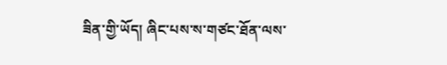ཟིན་གྱི་ཡོད། ཞིང་པས་ས་གཙང་ཐོན་ལས་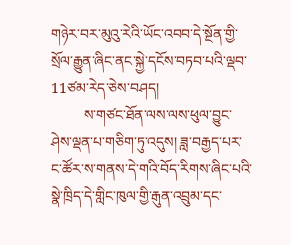གཉེར་བར་མུའུ་རེའི་ཡོང་འབབ་དེ་སྔོན་གྱི་སྲོལ་རྒྱུན་ཞིང་ནང་སྐྱེ་དངོས་བཏབ་པའི་ལྡབ་11ཙམ་རེད་ཅེས་བཤད།
         ས་གཙང་ཐོན་ལས་ལས་ཕུལ་བྱུང་ཤེས་ལྡན་པ་གཅིག་ཏུ་འདུས། ཟླ་བརྒྱད་པར་ང་ཚོར་ས་གནས་དེ་གའི་བོད་རིགས་ཞིང་པའི་སྣེ་ཁྲིད་དེ་གླིང་ཁུལ་གྱི་རྒུན་འབྲུམ་དང་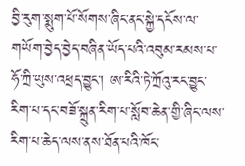བྱི་རུག་སྨུག་པོ་སོགས་ཞིང་ནང་སྐྱེ་དངོས་ལ་གཡོག་བྱེད་བྱེད་བཞིན་ཡོད་པའི་འབུམ་རམས་པ་ཧོ་ཀྲི་ཡུས་འཕྲད་བྱུང་། ཨ་རིའི་ཏེ་ཀྲོའུ་རང་བྱུང་རིག་པ་དང་བཟོ་སྐྲུན་རིག་པ་སློབ་ཆེན་གྱི་ཞིང་ལས་རིག་པ་ཆེད་ལས་ནས་ཐོན་པའི་ཁོང་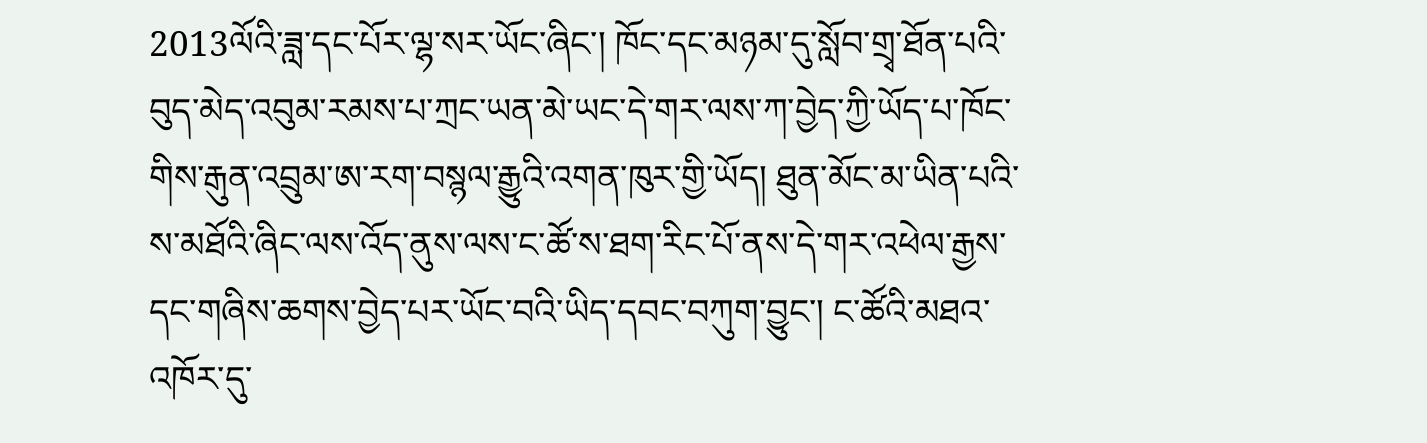2013ལོའི་ཟླ་དང་པོར་ལྷ་སར་ཡོང་ཞིང་། ཁོང་དང་མཉམ་དུ་སློབ་གྲྭ་ཐོན་པའི་བུད་མེད་འབུམ་རམས་པ་ཀྲང་ཡན་མེ་ཡང་དེ་གར་ལས་ཀ་བྱེད་ཀྱི་ཡོད་པ་ཁོང་གིས་རྒུན་འབྲུམ་ཨ་རག་བསྙལ་རྒྱུའི་འགན་ཁུར་གྱི་ཡོད། ཐུན་མོང་མ་ཡིན་པའི་ས་མཐོའི་ཞིང་ལས་འོད་ནུས་ལས་ང་ཚོ་ས་ཐག་རིང་པོ་ནས་དེ་གར་འཕེལ་རྒྱས་དང་གཞིས་ཆགས་བྱེད་པར་ཡོང་བའི་ཡིད་དབང་བཀུག་བྱུང་། ང་ཚོའི་མཐའ་འཁོར་དུ་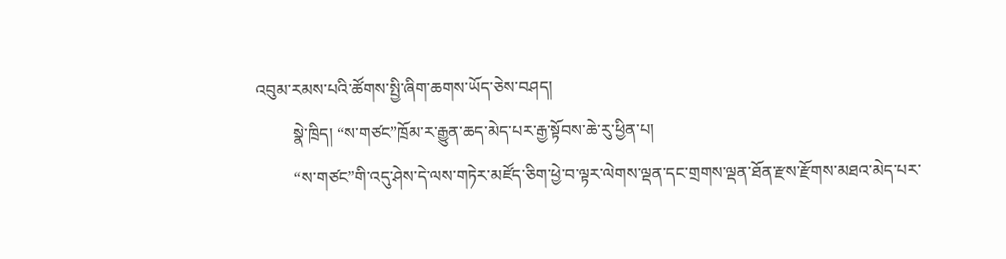འབུམ་རམས་པའི་ཚོགས་སྤྱི་ཞིག་ཆགས་ཡོད་ཅེས་བཤད།
         སྣེ་ཁྲིད། “ས་གཙང”ཁྲོམ་ར་རྒྱུན་ཆད་མེད་པར་རྒྱ་སྟོབས་ཆེ་རུ་ཕྱིན་པ།
         “ས་གཙང”གི་འདུ་ཤེས་དེ་ལས་གཏེར་མཛོད་ཅིག་ཕྱེ་བ་ལྟར་ལེགས་ལྡན་དང་གྲགས་ལྡན་ཐོན་རྫས་རྫོགས་མཐའ་མེད་པར་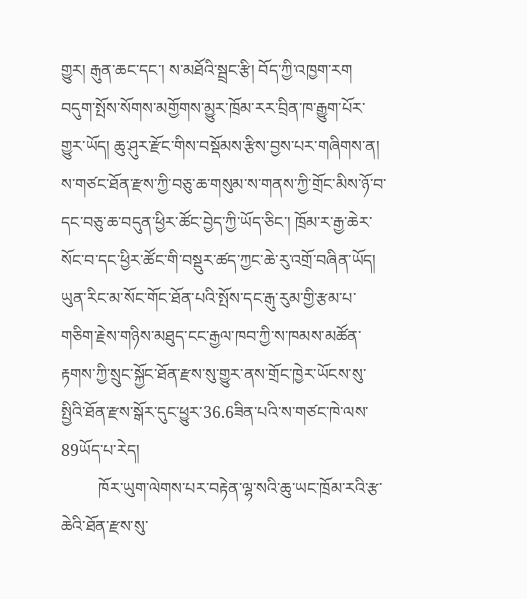གྱུར། རྒུན་ཆང་དང་། ས་མཐོའི་སྦྲང་རྩི། བོད་ཀྱི་འཁྱག་རག བདུག་སྤོས་སོགས་མགྱོགས་མྱུར་ཁྲོམ་རར་བྲིན་ཁ་རྒྱུག་པོར་གྱུར་ཡོད། ཆུ་ཤུར་རྫོང་གིས་བསྡོམས་རྩིས་བྱས་པར་གཞིགས་ན། ས་གཙང་ཐོན་རྫས་ཀྱི་བཅུ་ཆ་གསུམ་ས་གནས་ཀྱི་གྲོང་མིས་ཉོ་བ་དང་བཅུ་ཆ་བདུན་ཕྱིར་ཚོང་བྱེད་ཀྱི་ཡོད་ཅིང་། ཁྲོམ་ར་རྒྱ་ཆེར་སོང་བ་དང་ཕྱིར་ཚོང་གི་བསྡུར་ཚད་ཀྱང་ཆེ་རུ་འགྲོ་བཞིན་ཡོད། ཡུན་རིང་མ་སོང་གོང་ཐོན་པའི་སྤོས་དང་རྒུ་རུམ་གྱི་རྩམ་པ་གཅིག་རྗེས་གཉིས་མཐུད་ངང་རྒྱལ་ཁབ་ཀྱི་ས་ཁམས་མཚོན་རྟགས་ཀྱི་སྲུང་སྐྱོང་ཐོན་རྫས་སུ་གྱུར་ནས་གྲོང་ཁྱེར་ཡོངས་སུ་སྤྱིའི་ཐོན་རྫས་སྒོར་དུང་ཕྱུར་36.6ཟིན་པའི་ས་གཙང་ཁེ་ལས་89ཡོད་པ་རེད།
         ཁོར་ཡུག་ལེགས་པར་བརྟེན་ལྷ་སའི་ཆུ་ཡང་ཁྲོམ་རའི་རྩ་ཆེའི་ཐོན་རྫས་སུ་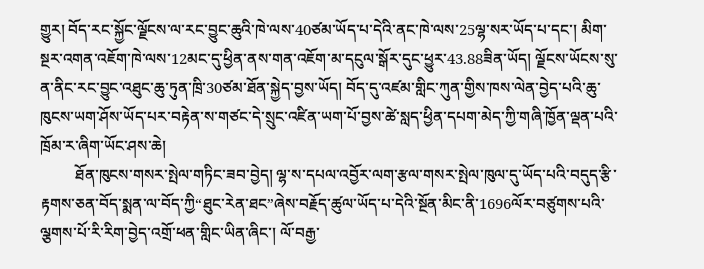གྱུར། བོད་རང་སྐྱོང་ལྗོངས་ལ་རང་བྱུང་ཆུའི་ཁེ་ལས་40ཙམ་ཡོད་པ་དེའི་ནང་ཁེ་ལས་25ལྷ་སར་ཡོད་པ་དང་། མིག་སྔར་འགན་འཇོག་ཁེ་ལས་12མང་དུ་ཕྱིན་ནས་གན་འཇོག་མ་དངུལ་སྒོར་དུང་ཕྱུར་43.88ཟིན་ཡོད། ལྗོངས་ཡོངས་སུ་ན་ནིང་རང་བྱུང་འཐུང་ཆུ་ཏུན་ཁྲི་30ཙམ་ཐོན་སྐྱེད་བྱས་ཡོད། བོད་དུ་འཛམ་གླིང་ཀུན་གྱིས་ཁས་ལེན་བྱེད་པའི་ཆུ་ཁུངས་ཡག་ཤོས་ཡོད་པར་བརྟེན་ས་གཙང་དེ་སྲུང་འཛིན་ཡག་པོ་བྱས་ཚེ་སླད་ཕྱིན་དཔག་མེད་ཀྱི་གཞི་ཁྱོན་ལྡན་པའི་ཁྲོམ་ར་ཞིག་ཡོང་ཤས་ཆེ།
         ཐོན་ཁུངས་གསར་སྤེལ་གཏིང་ཟབ་བྱེད། ལྷ་ས་དཔལ་འབྱོར་ལག་རྩལ་གསར་སྤེལ་ཁུལ་དུ་ཡོད་པའི་བདུད་རྩི་རྟགས་ཅན་བོད་སྨན་ལ་བོད་ཀྱི“ཐུང་རེན་ཐང”ཞེས་བརྗོད་ཚུལ་ཡོད་པ་དེའི་སྔོན་མིང་ནི་1696ལོར་བཙུགས་པའི་ལྕགས་པོ་རི་རིག་བྱེད་འགྲོ་ཕན་གླིང་ཡིན་ཞིང་། ལོ་བརྒྱ་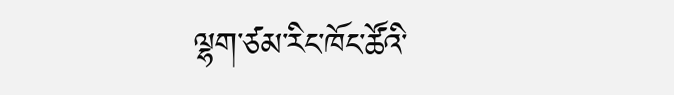ལྷག་ཙམ་རིང་ཁོང་ཚོའི་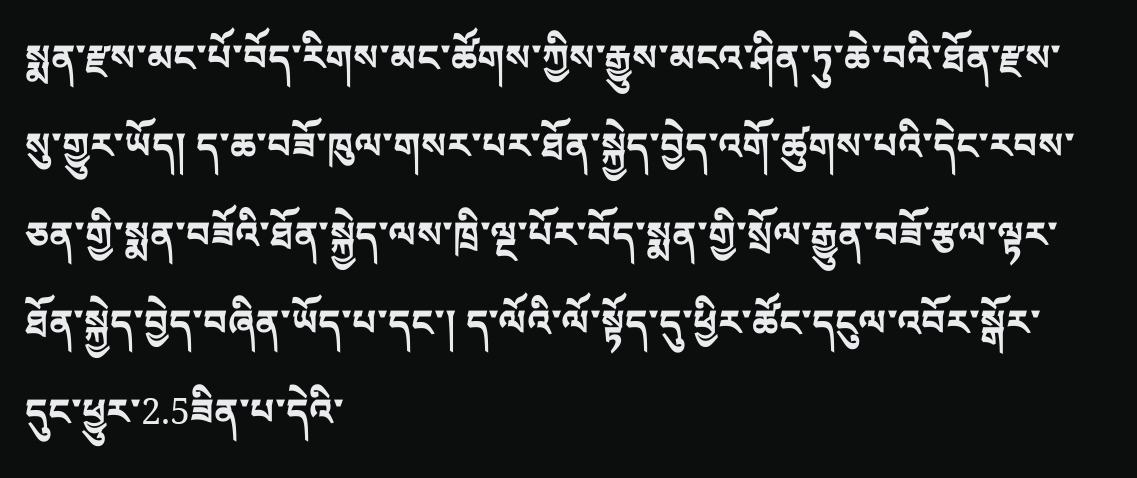སྨན་རྫས་མང་པོ་བོད་རིགས་མང་ཚོགས་ཀྱིས་རྒྱུས་མངའ་ཤིན་ཏུ་ཆེ་བའི་ཐོན་རྫས་སུ་གྱུར་ཡོད། ད་ཆ་བཟོ་ཁུལ་གསར་པར་ཐོན་སྐྱེད་བྱེད་འགོ་ཚུགས་པའི་དེང་རབས་ཅན་གྱི་སྨན་བཟོའི་ཐོན་སྐྱེད་ལས་ཁྲི་ལྔ་པོར་བོད་སྨན་གྱི་སྲོལ་རྒྱུན་བཟོ་རྩལ་ལྟར་ཐོན་སྐྱེད་བྱེད་བཞིན་ཡོད་པ་དང་། ད་ལོའི་ལོ་སྟོད་དུ་ཕྱིར་ཚོང་དངུལ་འབོར་སྒོར་དུང་ཕྱུར་2.5ཟིན་པ་དེའི་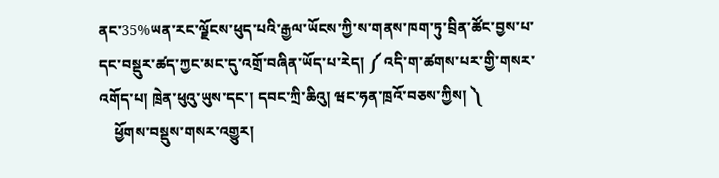ནང་35%ཡན་རང་ལྗོངས་ཕུད་པའི་རྒྱལ་ཡོངས་ཀྱི་ས་གནས་ཁག་ཏུ་བྲིན་ཚོང་བྱས་པ་དང་བསྡུར་ཚད་ཀྱང་མང་དུ་འགྲོ་བཞིན་ཡོད་པ་རེད། ༼ འདི་ག་ཚགས་པར་གྱི་གསར་འགོད་པ། ཁྲེན་ཕུའུ་ཡུས་དང་། དབང་ཀྲི་ཆིའུ། ཝང་ཧན་ཁྲའོ་བཅས་ཀྱིས། ༽
    ཕྱོགས་བསྡུས་གསར་འགྱུར།